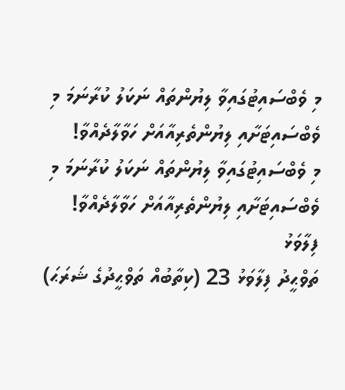މި ވެބްސައިޓުގައިވާ ލިޔުންތައް ނަކަލު ކުރާނަމަ މި ވެބްސައިޓަށާއި ލިޔުންތެރިއާއަށް ހަވާލާދެއްވާ!
މި ވެބްސައިޓުގައިވާ ލިޔުންތައް ނަކަލު ކުރާނަމަ މި ވެބްސައިޓަށާއި ލިޔުންތެރިއާއަށް ހަވާލާދެއްވާ!
ފިލާވަޅު
ތަވްޙީދު ފިލާވަޅު 23 (ކިތާބުއް ތަވްޙީދުގެ ޝަރަޙަ)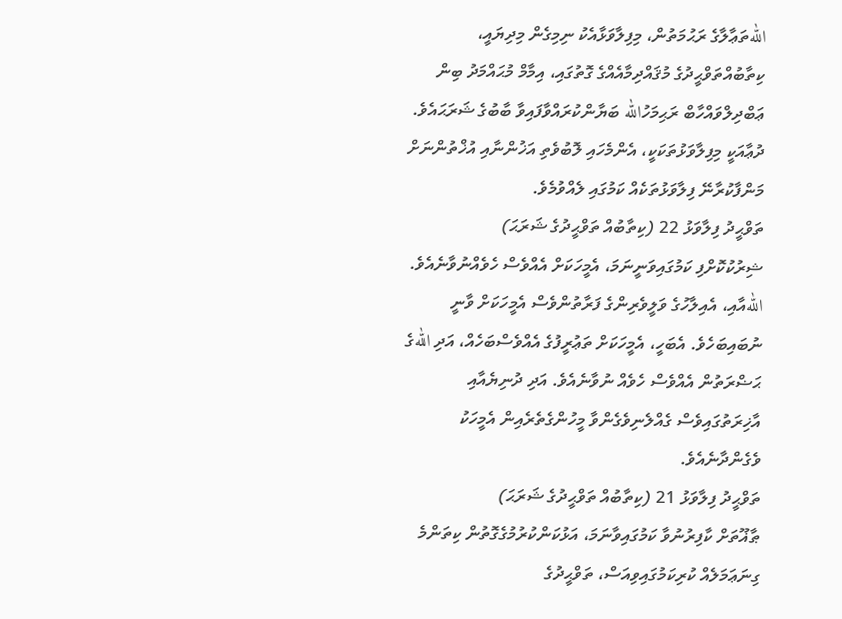اللهތަޢާލާގެ ރަޙުމަތުން، މިފިލާވަޅާއެކު ނިމިގެން މިދިޔައީ، ކިތާބުއްތަވްޙީދުގެ މުޤައްދިމާއެއްގެ ގޮތުގައި، އިމާމް މުޙައްމަދު ބިން ޢަބްދިލްވައްހާބް ރަޙިމަހުالله ބަޔާންކުރައްވާފައިވާ ބާބުގެ ޝަރަޙައެވެ. ދުޢާއަކީ މިފިލާވަޅުތަކަކީ، އެންމެހައި ލޮބުވެތި އަޚުންނާއި އުޚްތުންނަށް މަންފާކުރާނޭ ފިލާވަޅުތަކެއް ކަމުގައި ލެއްވުމެވެ.
ތަވްޙީދު ފިލާވަޅު 22 (ކިތާބުއް ތަވްޙީދުގެ ޝަރަޙަ)
ޝިރުކުކޮށްފި ކަމުގައިވަނީނަމަ، އެމީހަކަށް އެއްވެސް ހެވެއްނުވާނެއެވެ. اللهއާއި، އެއިލާހުގެ ވަލީވެރިންގެ ފަރާތުންވެސް އެމީހަކަށް ވާނީ ނުބައިބަހެވެ. އެބަހީ، އެމީހަކަށް ތަޢުރީފުގެ އެއްވެސްބަހެއް، އަދި اللهގެ ޙަޟްރަތުން އެއްވެސް ހެވެއް ނުވާނެއެވެ. އަދި ދުނިޔެއާއި އާޚިރަތުގައިވެސް ގެއްލެނިވެގެންވާ މީހުންގެތެރެއިން އެމީހަކު ވެގެންދާނެއެވެ.
ތަވްޙީދު ފިލާވަޅު 21 (ކިތާބުއް ތަވްޙީދުގެ ޝަރަޙަ)
ޠާޣޫތަށް ކާފިރުނުވާ ކަމުގައިވާނަމަ، އަޅުކަންކުރުމުގެގޮތުން ކިތަންމެ ގިނަޢަމަލެއް ކުރިކަމުގައިވިއަސް، ތަވްޙީދުގެ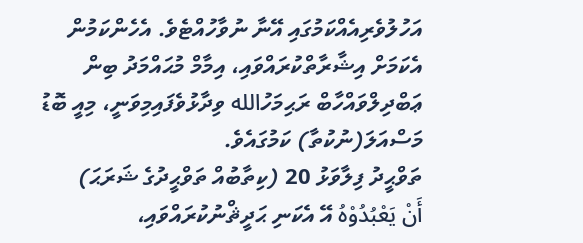އަހުލުވެރިއެއްކަމުގައި އޭނާ ނުވާހުއްޓެވެ. އެހެންކަމުން އެކަމަށް އިޝާރާތްކުރައްވައި، އިމާމް މުޙައްމަދު ބިން ޢަބްދިލްވައްހާބް ރަޙިމަހުالله ވިދާޅުވެފައިމިވަނީ، މިއީ ބޮޑު މަސްއަލަ(ނުކުތާ) ކަމުގައެވެ.
ތަވްޙީދު ފިލާވަޅު 20 (ކިތާބުއް ތަވްޙީދުގެ ޝަރަޙަ)
أَنْ يَعْبُدُوْهُ އޭ އެކަނި ޙަދީޘްނުކުރައްވައި،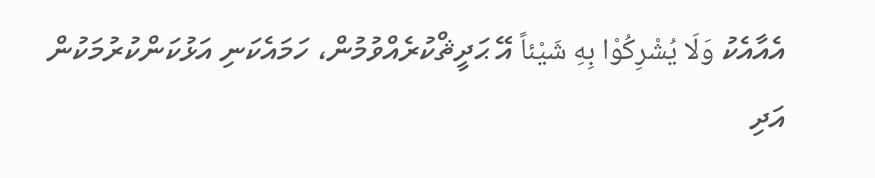އެއާއެކު وَلَا يُشْرِكُوْا بِهِ شَيْئاً އޭ ޙަދީޘްކުރެއްވުމުން، ހަމައެކަނި އަޅުކަންކުރުމަކުން އަދި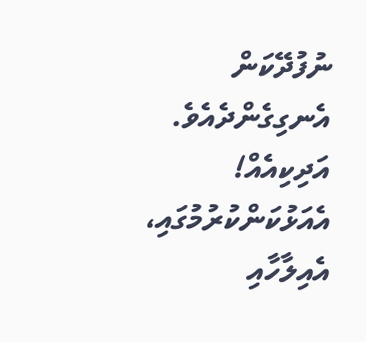ނުފުދޭކަން އެނގިގެންދެއެވެ. އަދިކިއެއް! އެއަޅުކަންކުރުމުގައި، އެއިލާހާއި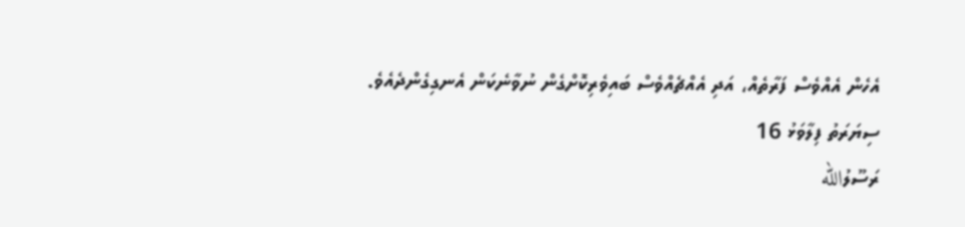އެހެން އެއްވެސް ފަރާތެއް، އަދި އެއްޗެއްވެސް ބައިވެރިކޮށްގެން ނުވާނެކަން އެނގިގެންދެއެވެ.
ސިޔަރަތު ފިލާވަޅު 16
ރަސޫލުالله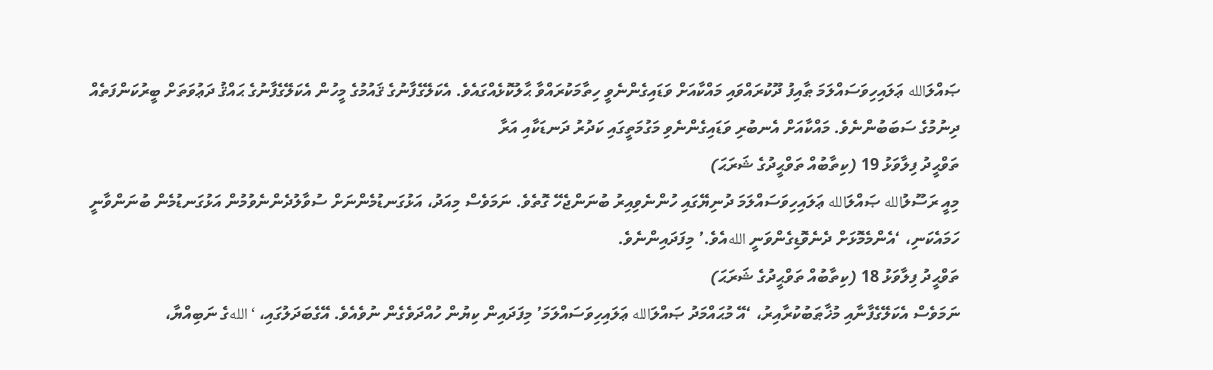ޞައްލަالله ޢަލައިހިވަސައްލަމަ ޠާއިފު ދޫކުރައްވައި މައްކާއަށް ވަޑައިގެންނެވީ ހިތާމަކުރައްވާ ޙާލުކޮޅެއްގައެވެ. އެކަލޭގެފާނުގެ ޤައުމުގެ މީހުން އެކަލޭގެފާނުގެ ޙައްޤު ދަޢުވަތަށް ބީރުކަންފަތެއް ދިނުމުގެ ސަބަބުންނެވެ. މައްކާއަށް އެނބުރި ވަޑައިގެންނެވި މަގުމަތީގައި ކަދުރު ދަނޑަކާއި އަރާ
ތަވްޙީދު ފިލާވަޅު 19 (ކިތާބުއް ތަވްޙީދުގެ ޝަރަޙަ)
މިއީ ރަސޫލުالله ޞައްލަالله ޢަލައިހިވަސައްލަމަ ދުނިޔޭގައި ހުންނެވިއިރު ބުނަންޖެހޭ ގޮތެވެ. ނަމަވެސް މިއަދު، އަޅުގަނޑުމެންނަށް ސުވާލުދެންނެވުމުން އަޅުގަނޑުމެން ބުނަންވާނީ ހަމައެކަނި، ‘އެންމެމޮޅަށް ދެނެވޮޑިގެންވަނީ اللهއެވެ.’ މިފަދައިންނެވެ.
ތަވްޙީދު ފިލާވަޅު 18 (ކިތާބުއް ތަވްޙީދުގެ ޝަރަޙަ)
ނަމަވެސް އެކަލޭގެފާނާއި މުޚާޠަބުކުރާއިރު، ‘އޭ މުޙައްމަދު ޞައްލަالله ޢަލައިހިވަސައްލަމަ’ މިފަދައިން ކިޔުން ހުއްދަވެގެން ނުވެއެވެ. އޭގެބަދަލުގައި، ‘اللهގެ ނަބިއްޔާ،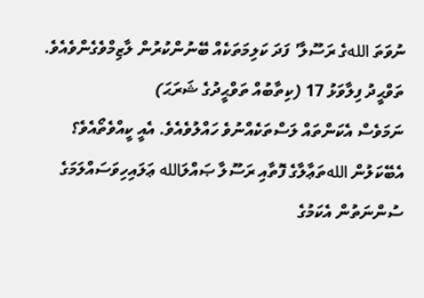ނުވަތަ اللهގެ ރަސޫލާ’ ފަދަ ކަލިމަތަކެއް ބޭނުންކުރުން ލާޒިމްވެގެންވެއެވެ.
ތަވްޙީދު ފިލާވަޅު 17 (ކިތާބުއް ތަވްޙީދުގެ ޝަރަޙަ)
ނަމަވެސް އެކަންތައް ލަސްތަކެއްނުވެ ހައްލުވެއެވެ. އެއީ ކީއްވެތޯއެވެ؟ އެބޭކަލުން اللهތަޢާލާގެ ފޮތާއި ރަސޫލާ ޞައްލަالله ޢަލައިހިވަސައްލަމަގެ ސުންނަތުން އެކަމުގެ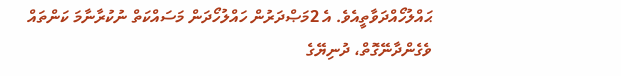ޙައްލުހޯއްދަވާތީއެވެ. އެ 2މަޞްދަރުން ހައްލުހޯދަން މަސައްކަތް ނުކުރާނާމަ ކަންތައް ވެގެންދާނޭގޮތް، ދުނިޔޭގެ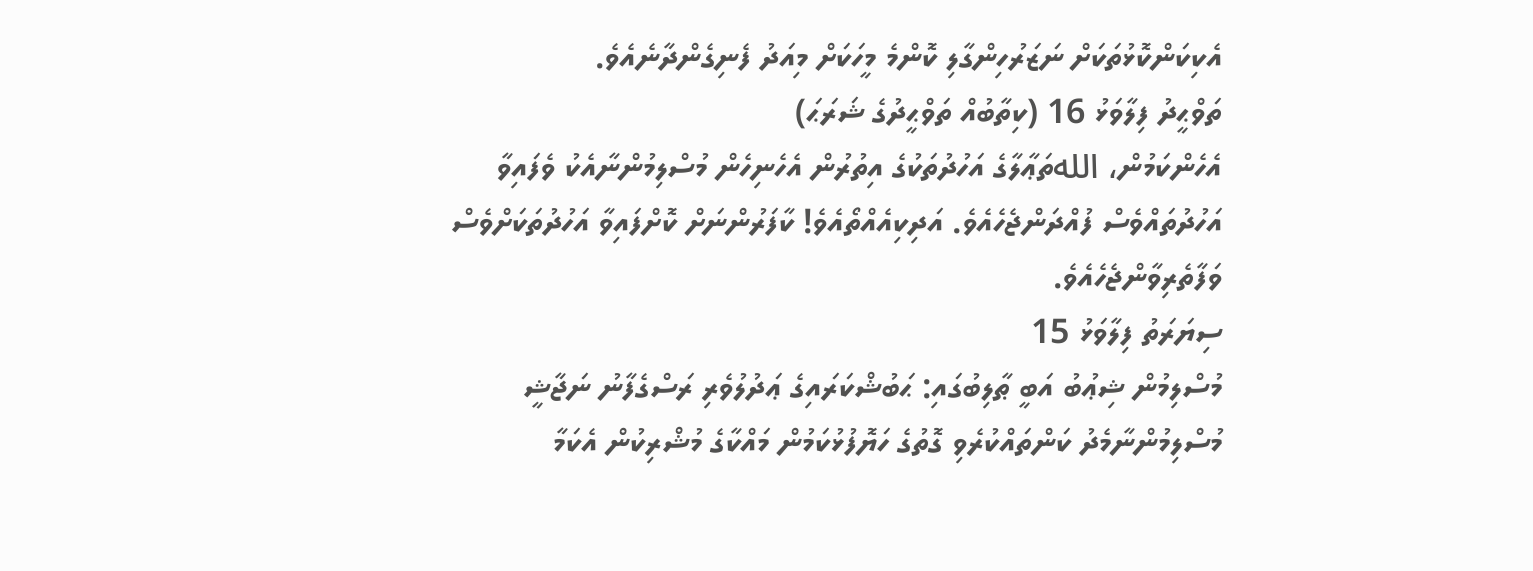އެކިކަންކޮޅުތަކަށް ނަޒަރުހިންގާލި ކޮންމެ މީހަކަށް މިއަދު ފެނިގެންދާނެއެވެ.
ތަވްޙީދު ފިލާވަޅު 16 (ކިތާބުއް ތަވްޙީދުގެ ޝަރަޙަ)
އެހެންކަމުން، اللهތަޢާލާގެ އަހުދުތަކުގެ އިތުރުން އެހެނިހެން މުސްލިމުންނާއެކު ވެފައިވާ އަހުދުތައްވެސް ފުއްދަންޖެހެއެވެ. އަދިކިއެއްތޯއެވެ! ކާފަރުންނަށް ކޮށްފައިވާ އަހުދުތަކަށްވެސް ވަފާތެރިވާންޖެހެއެވެ.
ސިޔަރަތު ފިލާވަޅު 15
މުސްލިމުން ޝިޢުބު އަބީ ޠާލިބުގައި: ޙަބުޝްކަރައިގެ ޢަދުލުވެރި ރަސްގެފާނު ނަޖާޝީ މުސްލިމުންނާމެދު ކަންތައްކުރެވި ގޮތުގެ ހަޔޮފުޅުކަމުން މައްކާގެ މުޝްރިކުން އެކަމާ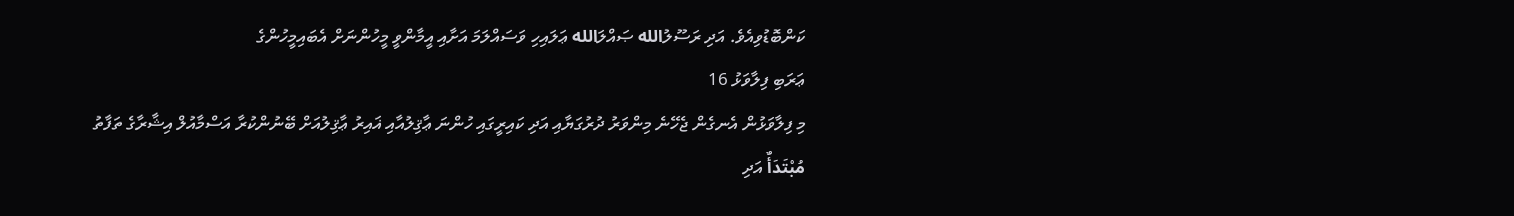ކަންބޮޑުވިއެވެ. އަދި ރަސޫލުالله ޞައްލަالله ޢަލައިހި ވަސައްލަމަ އަށާއި އީމާންވީ މީހުންނަށް އެބައިމީހުންގެ
ޢަރަބި ފިލާވަޅު 16
މި ފިލާވަޅުން އެނގެން ޖެހޭނެ މިންވަރު ދުރުގަޔާއި އަދި ކައިރީގައި ހުންނަ ޢާޤިލުއާއި ޣައިރު ޢާޤިލުއަށް ބޭނުންކުރާ އަސްމާއުލް އިޝާރާގެ ތަފާތު مُبْتَدَأٌ އަދި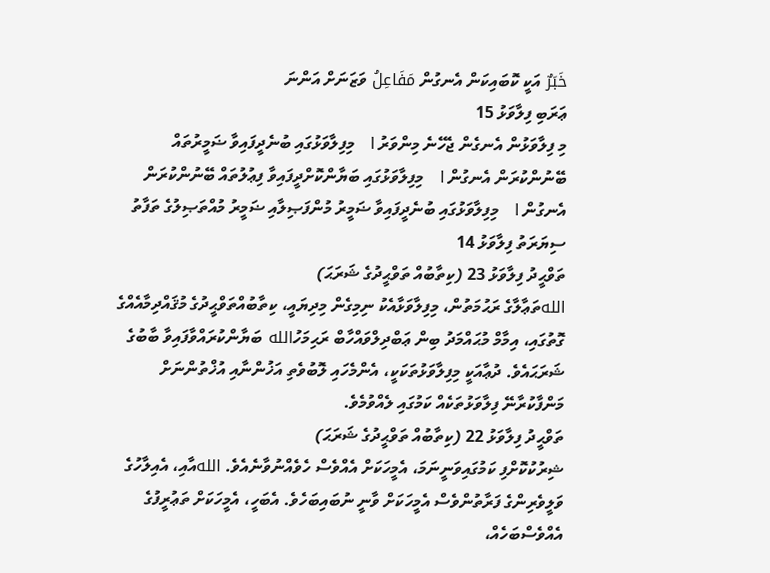خَبَرٌ އަކީ ކޮބައިކަން އެނގުން مَفَاعِلُ ވަޒަނަށް އަންނަ
ޢަރަބި ފިލާވަޅު 15
މި ފިލާވަޅުން އެނގެން ޖެހޭނެ މިންވަރު l    މިފިލާވަޅުގައި ބުނެދީފައިވާ ޟަމީރުތައް ބޭނުންކުރަން އެނގުން l    މިފިލާވަޅުގައި ބަޔާންކޮށްދީފައިވާ ފިޢުލުތައް ބޭނުންކުރަން އެނގުން l    މިފިލާވަޅުގައި ބުނެދީފައިވާ ޟަމީރު މުންފަޞިލާއި ޟަމީރު މުއްތަޞިލުގެ ތަފާތު
ސިޔަރަތު ފިލާވަޅު 14
ތަވްޙީދު ފިލާވަޅު 23 (ކިތާބުއް ތަވްޙީދުގެ ޝަރަޙަ)
اللهތަޢާލާގެ ރަޙުމަތުން، މިފިލާވަޅާއެކު ނިމިގެން މިދިޔައީ، ކިތާބުއްތަވްޙީދުގެ މުޤައްދިމާއެއްގެ ގޮތުގައި، އިމާމް މުޙައްމަދު ބިން ޢަބްދިލްވައްހާބް ރަޙިމަހުالله ބަޔާންކުރައްވާފައިވާ ބާބުގެ ޝަރަޙައެވެ. ދުޢާއަކީ މިފިލާވަޅުތަކަކީ، އެންމެހައި ލޮބުވެތި އަޚުންނާއި އުޚްތުންނަށް މަންފާކުރާނޭ ފިލާވަޅުތަކެއް ކަމުގައި ލެއްވުމެވެ.
ތަވްޙީދު ފިލާވަޅު 22 (ކިތާބުއް ތަވްޙީދުގެ ޝަރަޙަ)
ޝިރުކުކޮށްފި ކަމުގައިވަނީނަމަ، އެމީހަކަށް އެއްވެސް ހެވެއްނުވާނެއެވެ. اللهއާއި، އެއިލާހުގެ ވަލީވެރިންގެ ފަރާތުންވެސް އެމީހަކަށް ވާނީ ނުބައިބަހެވެ. އެބަހީ، އެމީހަކަށް ތަޢުރީފުގެ އެއްވެސްބަހެއް،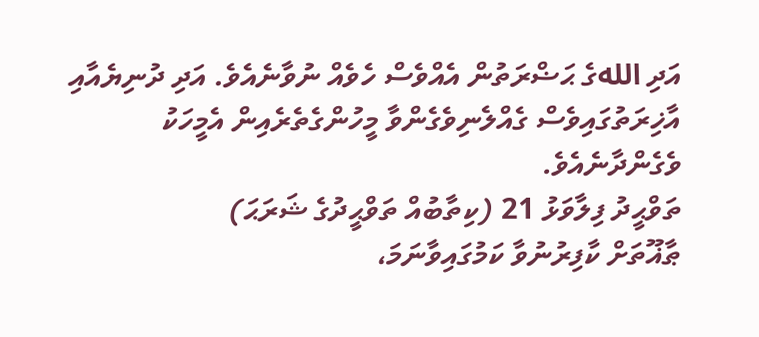އަދި اللهގެ ޙަޟްރަތުން އެއްވެސް ހެވެއް ނުވާނެއެވެ. އަދި ދުނިޔެއާއި އާޚިރަތުގައިވެސް ގެއްލެނިވެގެންވާ މީހުންގެތެރެއިން އެމީހަކު ވެގެންދާނެއެވެ.
ތަވްޙީދު ފިލާވަޅު 21 (ކިތާބުއް ތަވްޙީދުގެ ޝަރަޙަ)
ޠާޣޫތަށް ކާފިރުނުވާ ކަމުގައިވާނަމަ،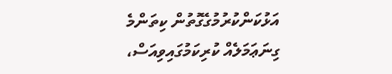އަޅުކަންކުރުމުގެގޮތުން ކިތަންމެ ގިނަޢަމަލެއް ކުރިކަމުގައިވިއަސް،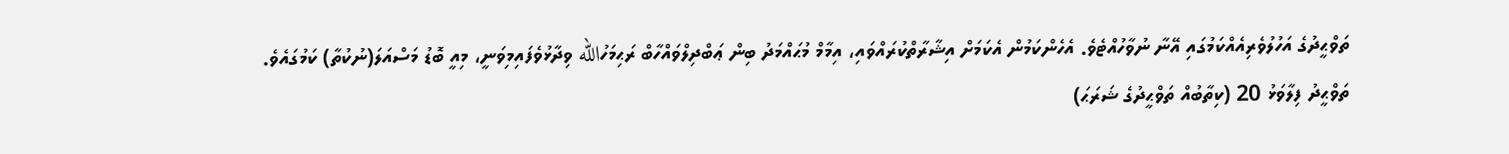ތަވްޙީދުގެ އަހުލުވެރިއެއްކަމުގައި އޭނާ ނުވާހުއްޓެވެ. އެހެންކަމުން އެކަމަށް އިޝާރާތްކުރައްވައި، އިމާމް މުޙައްމަދު ބިން ޢަބްދިލްވައްހާބް ރަޙިމަހުالله ވިދާޅުވެފައިމިވަނީ، މިއީ ބޮޑު މަސްއަލަ(ނުކުތާ) ކަމުގައެވެ.
ތަވްޙީދު ފިލާވަޅު 20 (ކިތާބުއް ތަވްޙީދުގެ ޝަރަޙަ)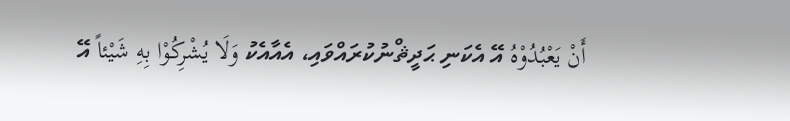أَنْ يَعْبُدُوْهُ އޭ އެކަނި ޙަދީޘްނުކުރައްވައި، އެއާއެކު وَلَا يُشْرِكُوْا بِهِ شَيْئاً އޭ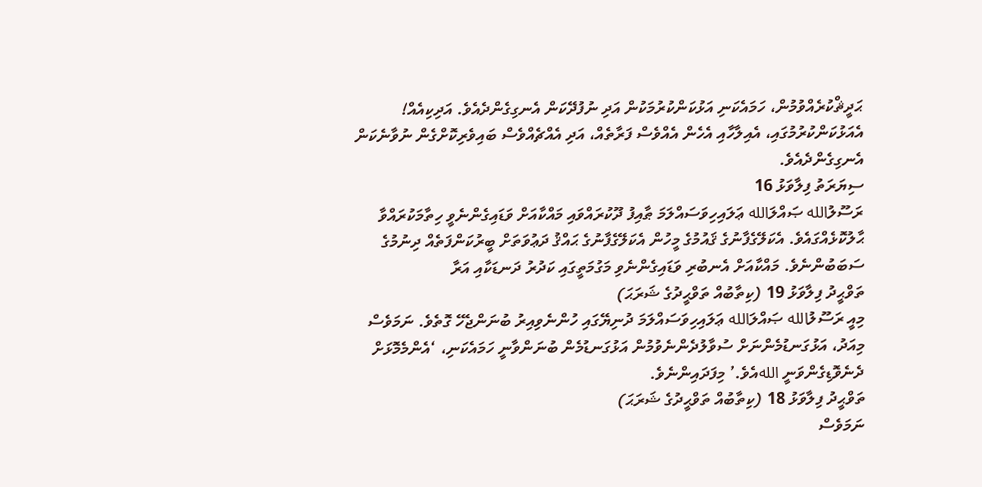ޙަދީޘްކުރެއްވުމުން، ހަމައެކަނި އަޅުކަންކުރުމަކުން އަދި ނުފުދޭކަން އެނގިގެންދެއެވެ. އަދިކިއެއް! އެއަޅުކަންކުރުމުގައި، އެއިލާހާއި އެހެން އެއްވެސް ފަރާތެއް، އަދި އެއްޗެއްވެސް ބައިވެރިކޮށްގެން ނުވާނެކަން އެނގިގެންދެއެވެ.
ސިޔަރަތު ފިލާވަޅު 16
ރަސޫލުالله ޞައްލަالله ޢަލައިހިވަސައްލަމަ ޠާއިފު ދޫކުރައްވައި މައްކާއަށް ވަޑައިގެންނެވީ ހިތާމަކުރައްވާ ޙާލުކޮޅެއްގައެވެ. އެކަލޭގެފާނުގެ ޤައުމުގެ މީހުން އެކަލޭގެފާނުގެ ޙައްޤު ދަޢުވަތަށް ބީރުކަންފަތެއް ދިނުމުގެ ސަބަބުންނެވެ. މައްކާއަށް އެނބުރި ވަޑައިގެންނެވި މަގުމަތީގައި ކަދުރު ދަނޑަކާއި އަރާ
ތަވްޙީދު ފިލާވަޅު 19 (ކިތާބުއް ތަވްޙީދުގެ ޝަރަޙަ)
މިއީ ރަސޫލުالله ޞައްލަالله ޢަލައިހިވަސައްލަމަ ދުނިޔޭގައި ހުންނެވިއިރު ބުނަންޖެހޭ ގޮތެވެ. ނަމަވެސް މިއަދު، އަޅުގަނޑުމެންނަށް ސުވާލުދެންނެވުމުން އަޅުގަނޑުމެން ބުނަންވާނީ ހަމައެކަނި، ‘އެންމެމޮޅަށް ދެނެވޮޑިގެންވަނީ اللهއެވެ.’ މިފަދައިންނެވެ.
ތަވްޙީދު ފިލާވަޅު 18 (ކިތާބުއް ތަވްޙީދުގެ ޝަރަޙަ)
ނަމަވެސް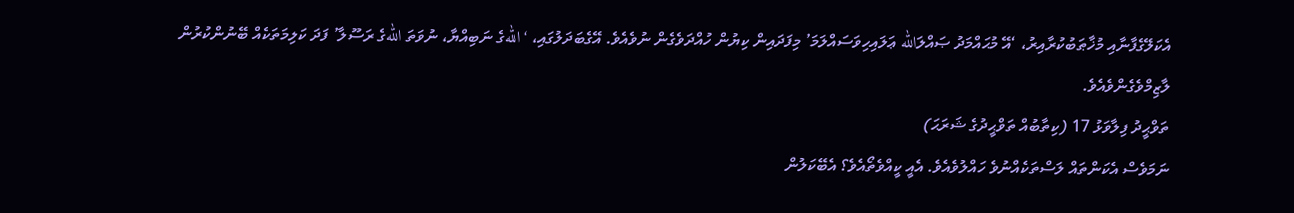އެކަލޭގެފާނާއި މުޚާޠަބުކުރާއިރު، ‘އޭ މުޙައްމަދު ޞައްލަالله ޢަލައިހިވަސައްލަމަ’ މިފަދައިން ކިޔުން ހުއްދަވެގެން ނުވެއެވެ. އޭގެބަދަލުގައި، ‘اللهގެ ނަބިއްޔާ، ނުވަތަ اللهގެ ރަސޫލާ’ ފަދަ ކަލިމަތަކެއް ބޭނުންކުރުން ލާޒިމްވެގެންވެއެވެ.
ތަވްޙީދު ފިލާވަޅު 17 (ކިތާބުއް ތަވްޙީދުގެ ޝަރަޙަ)
ނަމަވެސް އެކަންތައް ލަސްތަކެއްނުވެ ހައްލުވެއެވެ. އެއީ ކީއްވެތޯއެވެ؟ އެބޭކަލުން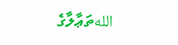اللهތަޢާލާގެ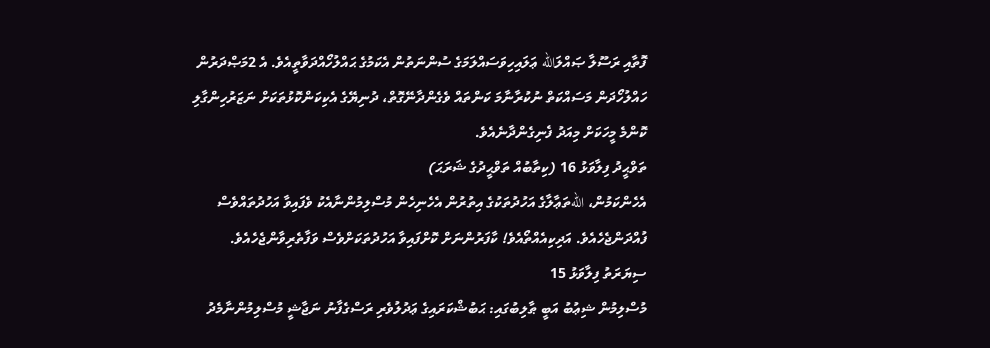ފޮތާއި ރަސޫލާ ޞައްލަالله ޢަލައިހިވަސައްލަމަގެ ސުންނަތުން އެކަމުގެ ޙައްލުހޯއްދަވާތީއެވެ. އެ 2މަޞްދަރުން ހައްލުހޯދަން މަސައްކަތް ނުކުރާނާމަ ކަންތައް ވެގެންދާނޭގޮތް، ދުނިޔޭގެ އެކިކަންކޮޅުތަކަށް ނަޒަރުހިންގާލި ކޮންމެ މީހަކަށް މިއަދު ފެނިގެންދާނެއެވެ.
ތަވްޙީދު ފިލާވަޅު 16 (ކިތާބުއް ތަވްޙީދުގެ ޝަރަޙަ)
އެހެންކަމުން، اللهތަޢާލާގެ އަހުދުތަކުގެ އިތުރުން އެހެނިހެން މުސްލިމުންނާއެކު ވެފައިވާ އަހުދުތައްވެސް ފުއްދަންޖެހެއެވެ. އަދިކިއެއްތޯއެވެ! ކާފަރުންނަށް ކޮށްފައިވާ އަހުދުތަކަށްވެސް ވަފާތެރިވާންޖެހެއެވެ.
ސިޔަރަތު ފިލާވަޅު 15
މުސްލިމުން ޝިޢުބު އަބީ ޠާލިބުގައި: ޙަބުޝްކަރައިގެ ޢަދުލުވެރި ރަސްގެފާނު ނަޖާޝީ މުސްލިމުންނާމެދު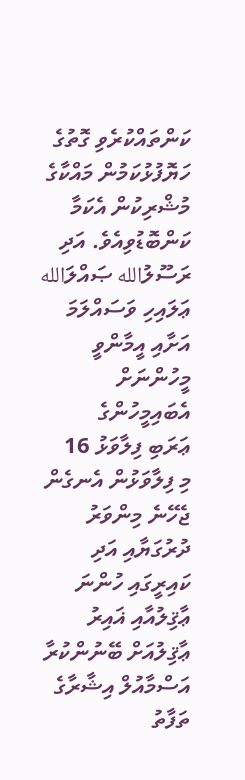ކަންތައްކުރެވި ގޮތުގެ ހަޔޮފުޅުކަމުން މައްކާގެ މުޝްރިކުން އެކަމާ ކަންބޮޑުވިއެވެ. އަދި ރަސޫލުالله ޞައްލަالله ޢަލައިހި ވަސައްލަމަ އަށާއި އީމާންވީ މީހުންނަށް އެބައިމީހުންގެ
ޢަރަބި ފިލާވަޅު 16
މި ފިލާވަޅުން އެނގެން ޖެހޭނެ މިންވަރު ދުރުގަޔާއި އަދި ކައިރީގައި ހުންނަ ޢާޤިލުއާއި ޣައިރު ޢާޤިލުއަށް ބޭނުންކުރާ އަސްމާއުލް އިޝާރާގެ ތަފާތު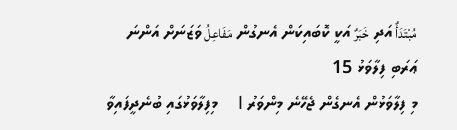مُبْتَدَأٌ އަދި خَبَرٌ އަކީ ކޮބައިކަން އެނގުން مَفَاعِلُ ވަޒަނަށް އަންނަ
ޢަރަބި ފިލާވަޅު 15
މި ފިލާވަޅުން އެނގެން ޖެހޭނެ މިންވަރު l    މިފިލާވަޅުގައި ބުނެދީފައިވާ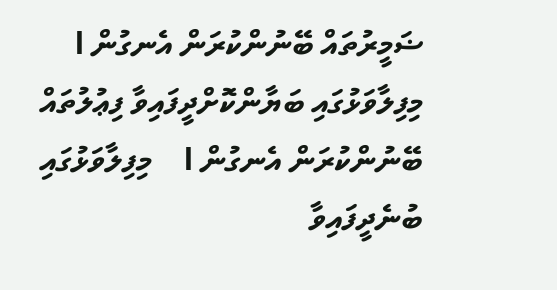ޟަމީރުތައް ބޭނުންކުރަން އެނގުން l    މިފިލާވަޅުގައި ބަޔާންކޮށްދީފައިވާ ފިޢުލުތައް ބޭނުންކުރަން އެނގުން l    މިފިލާވަޅުގައި ބުނެދީފައިވާ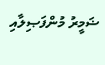ޟަމީރު މުންފަޞިލާއި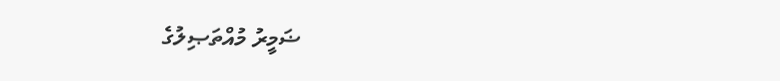ޟަމީރު މުއްތަޞިލުގެ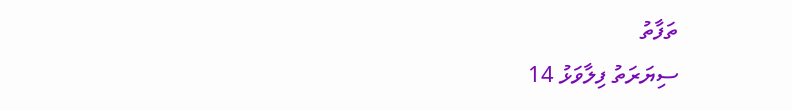ތަފާތު
ސިޔަރަތު ފިލާވަޅު 14